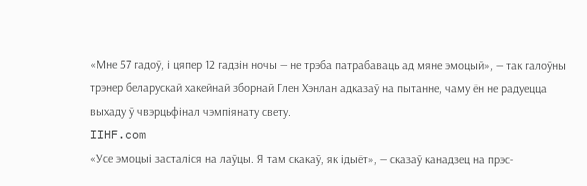«Мне 57 гадоў, і цяпер 12 гадзін ночы — не трэба патрабаваць ад мяне эмоцый», — так галоўны трэнер беларускай хакейнай зборнай Глен Хэнлан адказаў на пытанне, чаму ён не радуецца выхаду ў чвэрцьфінал чэмпіянату свету.
IIHF.com
«Усе эмоцыі засталіся на лаўцы. Я там скакаў, як ідыёт», — сказаў канадзец на прэс-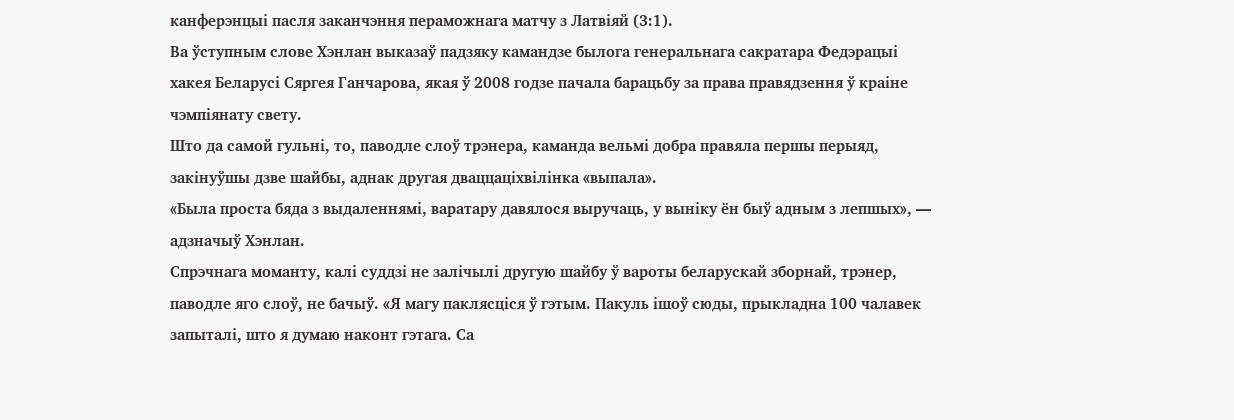канферэнцыі пасля заканчэння пераможнага матчу з Латвіяй (3:1).
Ва ўступным слове Хэнлан выказаў падзяку камандзе былога генеральнага сакратара Федэрацыі хакея Беларусі Сяргея Ганчарова, якая ў 2008 годзе пачала барацьбу за права правядзення ў краіне чэмпіянату свету.
Што да самой гульні, то, паводле слоў трэнера, каманда вельмі добра правяла першы перыяд, закінуўшы дзве шайбы, аднак другая дваццаціхвілінка «выпала».
«Была проста бяда з выдаленнямі, варатару давялося выручаць, у выніку ён быў адным з лепшых», — адзначыў Хэнлан.
Спрэчнага моманту, калі суддзі не залічылі другую шайбу ў вароты беларускай зборнай, трэнер, паводле яго слоў, не бачыў. «Я магу паклясціся ў гэтым. Пакуль ішоў сюды, прыкладна 100 чалавек запыталі, што я думаю наконт гэтага. Са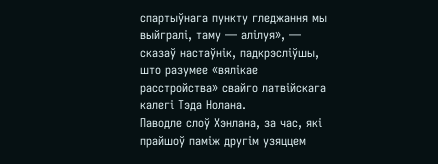спартыўнага пункту гледжання мы выйгралі, таму — алілуя», — сказаў настаўнік, падкрэсліўшы, што разумее «вялікае расстройства» свайго латвійскага калегі Тэда Нолана.
Паводле слоў Хэнлана, за час, які прайшоў паміж другім узяццем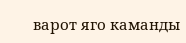варот яго каманды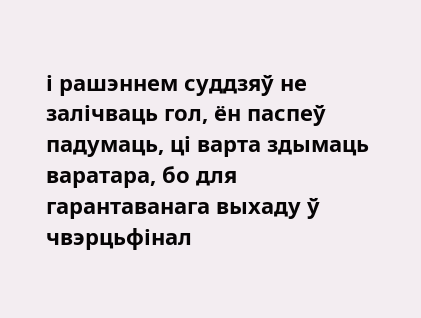і рашэннем суддзяў не залічваць гол, ён паспеў падумаць, ці варта здымаць варатара, бо для гарантаванага выхаду ў чвэрцьфінал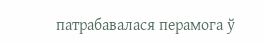патрабавалася перамога ў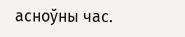асноўны час.